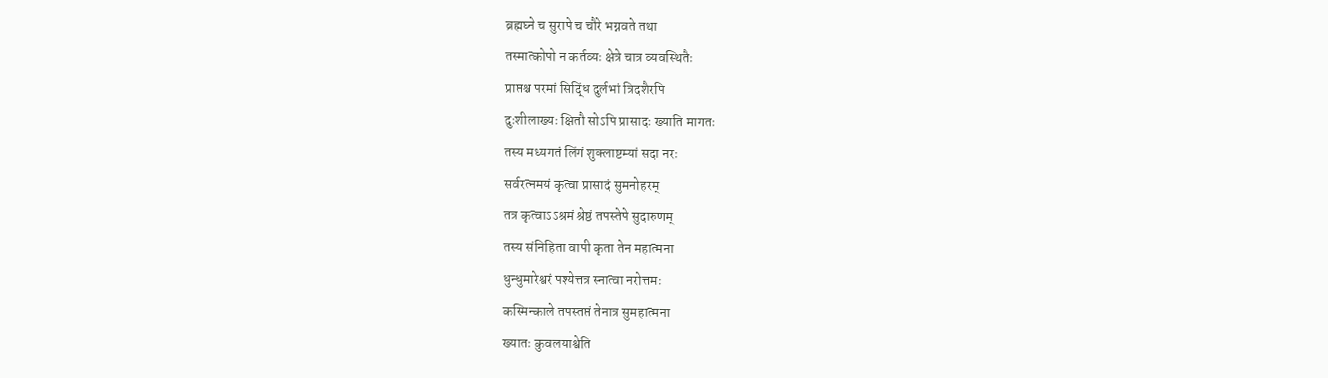ब्रह्मघ्ने च सुरापे च चौरे भग्नवते तथा
तस्मात्कोपो न कर्तव्यः क्षेत्रे चात्र व्यवस्थितैः
प्राप्तश्च परमां सिद्धिं दुर्लभां त्रिदशैरपि
दुःशीलाख्यः क्षितौ सोऽपि प्रासादः ख्याति मागतः
तस्य मध्यगतं लिंगं शुक्लाष्टम्यां सदा नरः
सर्वरत्नमयं कृत्वा प्रासादं सुमनोहरम्
तत्र कृत्वाऽऽश्रमं श्रेष्ठं तपस्तेपे सुदारुणम्
तस्य संनिहिता वापी कृता तेन महात्मना
धुन्धुमारेश्वरं पश्येत्तत्र स्नात्वा नरोत्तमः
कस्मिन्काले तपस्तप्तं तेनात्र सुमहात्मना
ख्यातः कुवलयाश्वेति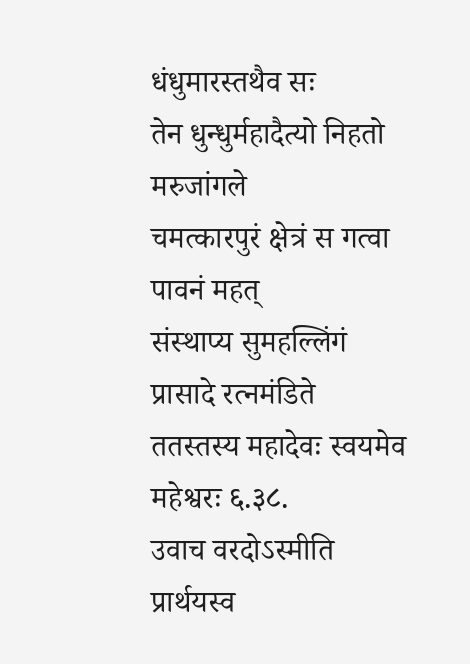धंधुमारस्तथैव सः
तेन धुन्धुर्महादैत्यो निहतो मरुजांगले
चमत्कारपुरं क्षेत्रं स गत्वा पावनं महत्
संस्थाप्य सुमहल्लिंगं प्रासादे रत्नमंडिते
ततस्तस्य महादेवः स्वयमेव महेश्वरः ६.३८.
उवाच वरदोऽस्मीति प्रार्थयस्व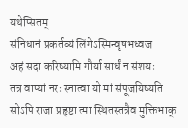यथेप्सितम्
संनिधानं प्रकर्तव्यं लिंगेऽस्मिन्वृषभध्वज
अहं सदा करिष्यामि गौर्या सार्धं न संशयः
तत्र वाप्यां नरः स्नात्वा यो मां संपूजयिष्यति
सोऽपि राजा प्रहृष्टा त्मा स्थितस्तत्रैव मुक्तिभाक्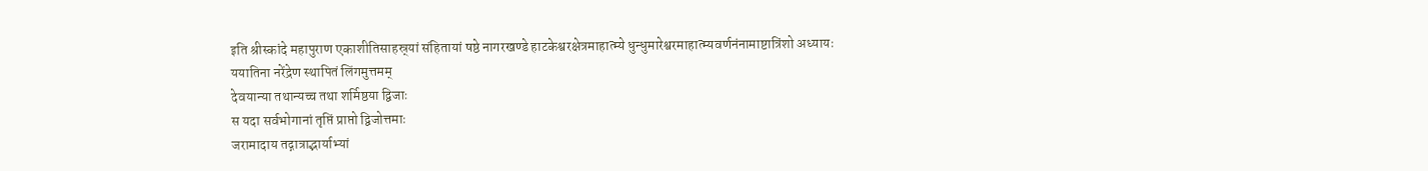इति श्रीस्कांदे महापुराण एकाशीतिसाहस्र्यां संहितायां षष्ठे नागरखण्डे हाटकेश्वरक्षेत्रमाहात्म्ये धुन्धुमारेश्वरमाहात्म्यवर्णनंनामाष्टात्रिंशो अध्यायः
ययातिना नरेंद्रेण स्थापितं लिंगमुत्तमम्
देवयान्या तथान्यच्च तथा शर्मिष्ठया द्विजाः
स यदा सर्वभोगानां तृप्तिं प्राप्तो द्विजोत्तमाः
जरामादाय तद्गात्राद्भार्याभ्यां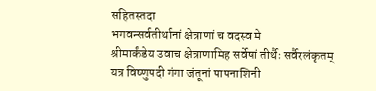सहितस्तदा
भगवन्सर्वतीर्थानां क्षेत्राणां च वदस्व मे
श्रीमार्कंडेय उवाच क्षेत्राणामिह सर्वेषां तीर्थैः सर्वैरलंकृतम्
यत्र विष्णुपदी गंगा जंतूनां पापनाशिनी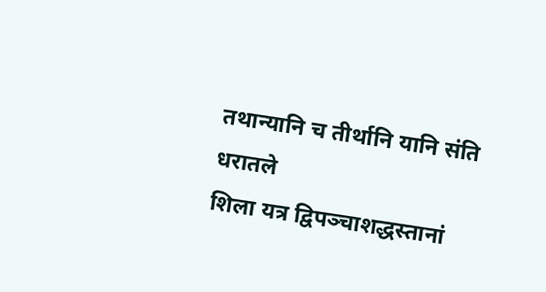तथान्यानि च तीर्थानि यानि संति धरातले
शिला यत्र द्विपञ्चाशद्धस्तानां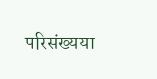परिसंख्यया